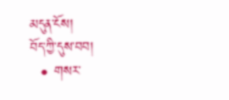མདུན་ངོས།
བོད་ཀྱི་དུས་བབ།
  • གསར་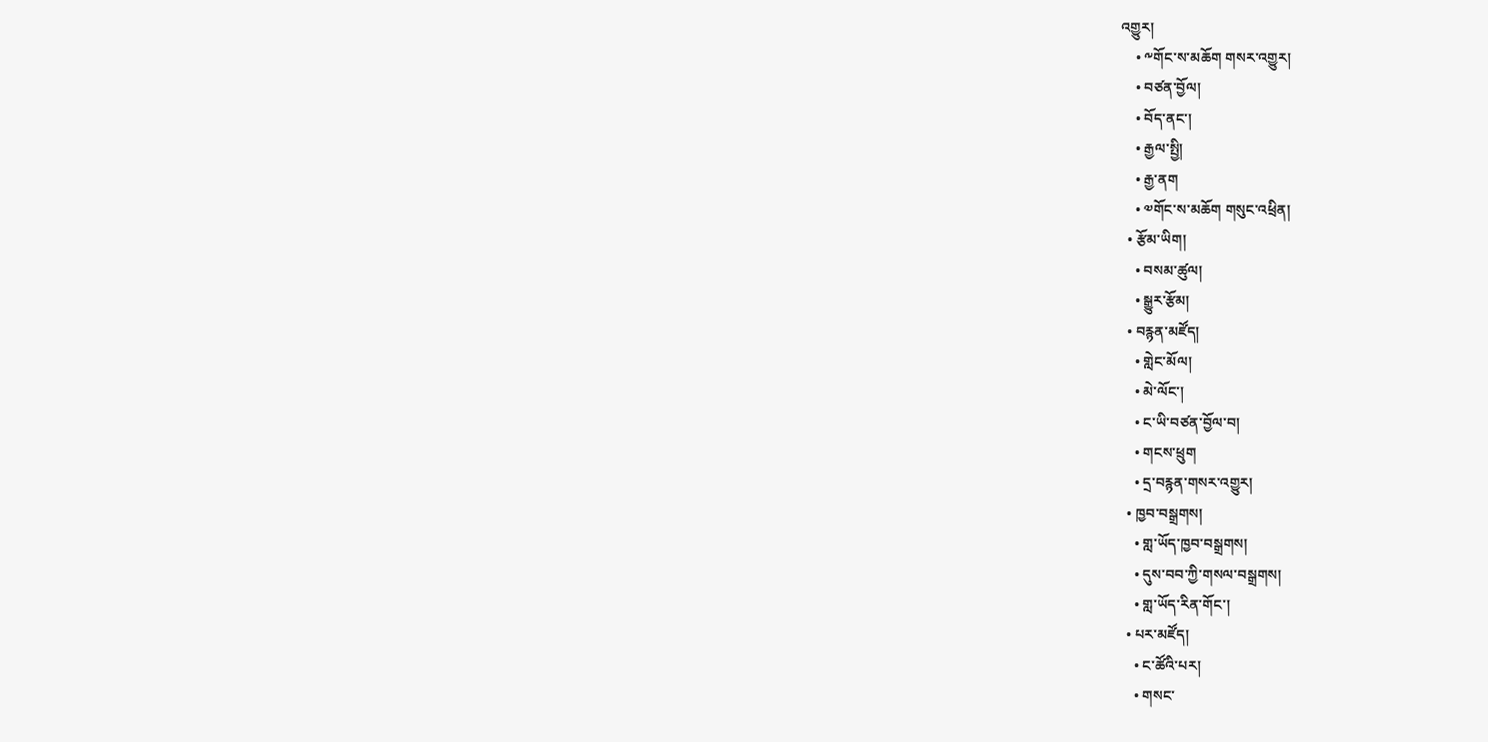འགྱུར།
    • ༸གོང་ས་མཆོག གསར་འགྱུར།
    • བཙན་བྱོལ།
    • བོད་ནང་།
    • རྒྱལ་སྤྱི།
    • རྒྱ་ནག
    • ༧གོང་ས་མཆོག གསུང་འཕྲིན།
  • རྩོམ་ཡིག།
    • བསམ་ཚུལ།
    • སྒྱུར་རྩོམ།
  • བརྙན་མཛོད།
    • གླེང་མོལ།
    • མེ་ལོང་།
    • ང་ཡི་བཙན་བྱོལ་བ།
    • གངས་ཕྲུག
    • དྲ་བརྙན་གསར་འགྱུར།
  • ཁྱབ་བསྒྲགས།
    • གླ་ཡོད་ཁྱབ་བསྒྲགས།
    • དུས་བབ་ཀྱི་གསལ་བསྒྲགས།
    • གླ་ཡོད་རིན་གོང་།
  • པར་མཛོད།
    • ང་ཚོའི་པར།
    • གསང་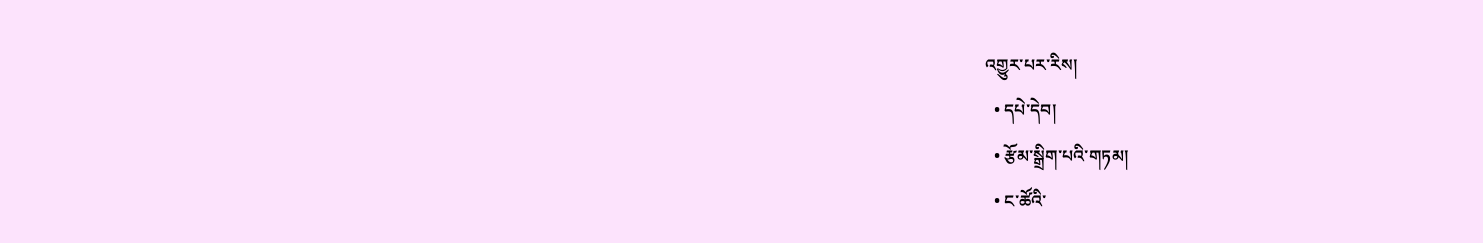འགྱུར་པར་རིས།
  • དཔེ་དེབ།
  • རྩོམ་སྒྲིག་པའི་གཏམ།
  • ང་ཚོའི་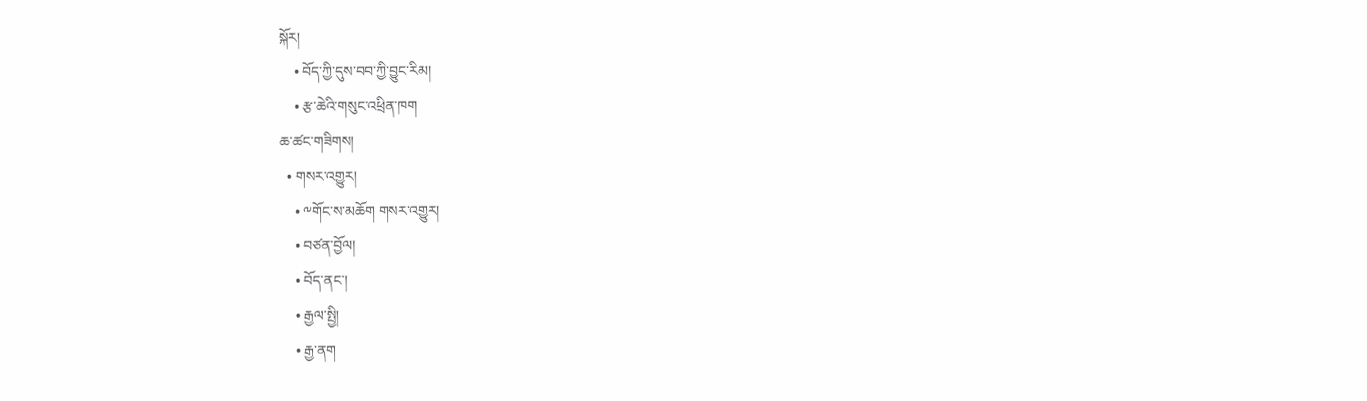སྐོར།
    • བོད་ཀྱི་དུས་བབ་ཀྱི་བྱུང་རིམ།
    • རྩ་ཆེའི་གསུང་འཕྲིན་ཁག
ཆ་ཚང་གཟིགས།
  • གསར་འགྱུར།
    • ༸གོང་ས་མཆོག གསར་འགྱུར།
    • བཙན་བྱོལ།
    • བོད་ནང་།
    • རྒྱལ་སྤྱི།
    • རྒྱ་ནག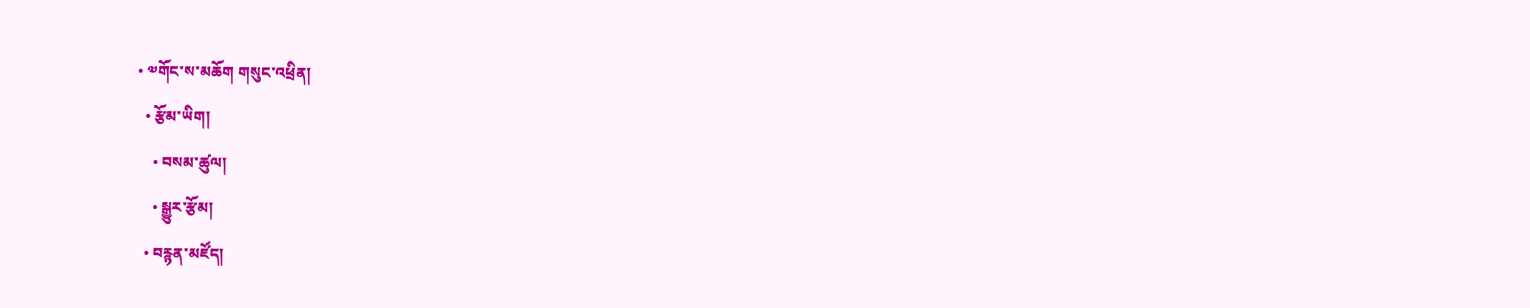• ༧གོང་ས་མཆོག གསུང་འཕྲིན།
  • རྩོམ་ཡིག།
    • བསམ་ཚུལ།
    • སྒྱུར་རྩོམ།
  • བརྙན་མཛོད།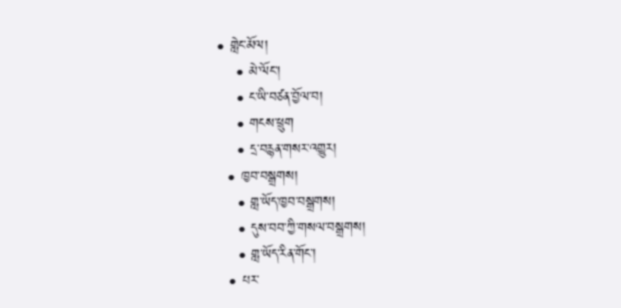• གླེང་མོལ།
    • མེ་ལོང་།
    • ང་ཡི་བཙན་བྱོལ་བ།
    • གངས་ཕྲུག
    • དྲ་བརྙན་གསར་འགྱུར།
  • ཁྱབ་བསྒྲགས།
    • གླ་ཡོད་ཁྱབ་བསྒྲགས།
    • དུས་བབ་ཀྱི་གསལ་བསྒྲགས།
    • གླ་ཡོད་རིན་གོང་།
  • པར་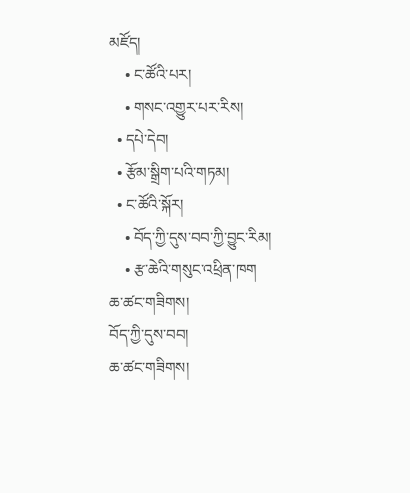མཛོད།
    • ང་ཚོའི་པར།
    • གསང་འགྱུར་པར་རིས།
  • དཔེ་དེབ།
  • རྩོམ་སྒྲིག་པའི་གཏམ།
  • ང་ཚོའི་སྐོར།
    • བོད་ཀྱི་དུས་བབ་ཀྱི་བྱུང་རིམ།
    • རྩ་ཆེའི་གསུང་འཕྲིན་ཁག
ཆ་ཚང་གཟིགས།
བོད་ཀྱི་དུས་བབ།
ཆ་ཚང་གཟིགས།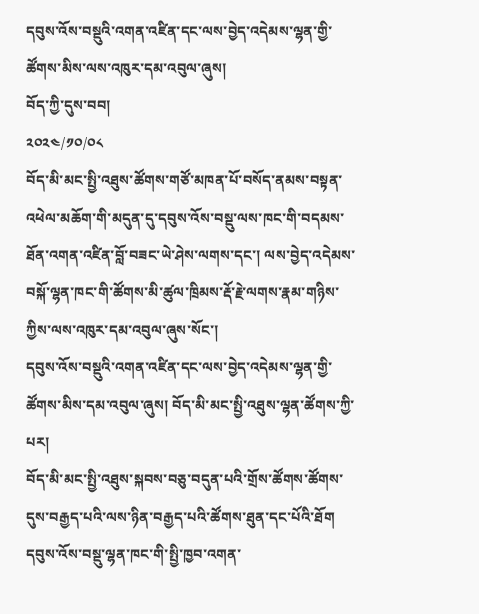དབུས་འོས་བསྡུའི་འགན་འཛིན་དང་ལས་བྱེད་འདེམས་ལྷན་གྱི་ཚོགས་མིས་ལས་འཁུར་དམ་འབུལ་ཞུས།
བོད་ཀྱི་དུས་བབ།
༢༠༢༤/༡༠/༠༨
བོད་མི་མང་སྤྱི་འཐུས་ཚོགས་གཙོ་མཁན་པོ་བསོད་ནམས་བསྟན་འཕེལ་མཆོག་གི་མདུན་དུ་དབུས་འོས་བསྡུ་ལས་ཁང་གི་བདམས་ཐོན་འགན་འཛིན་བློ་བཟང་ཡེ་ཤེས་ལགས་དང་། ལས་བྱེད་འདེམས་བསྐོ་ལྷན་ཁང་གི་ཚོགས་མི་ཚུལ་ཁྲིམས་རྡོ་རྗེ་ལགས་རྣམ་གཉིས་ཀྱིས་ལས་འཁུར་དམ་འབུལ་ཞུས་སོང་།
དབུས་འོས་བསྡུའི་འགན་འཛིན་དང་ལས་བྱེད་འདེམས་ལྷན་གྱི་ཚོགས་མིས་དམ་འབུལ་ཞུས། བོད་མི་མང་སྤྱི་འཐུས་ལྷན་ཚོགས་ཀྱི་པར།
བོད་མི་མང་སྤྱི་འཐུས་སྐབས་བཅུ་བདུན་པའི་གྲོས་ཚོགས་ཚོགས་དུས་བརྒྱད་པའི་ལས་ཉིན་བརྒྱད་པའི་ཚོགས་ཐུན་དང་པོའི་ཐོག དབུས་འོས་བསྡུ་ལྷན་ཁང་གི་སྤྱི་ཁྱབ་འགན་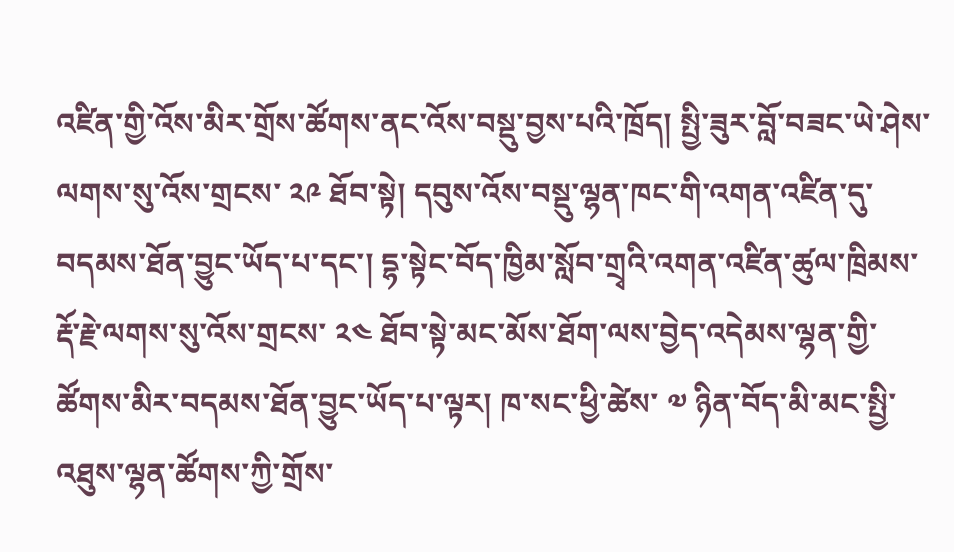འཛིན་གྱི་འོས་མིར་གྲོས་ཚོགས་ནང་འོས་བསྡུ་བྱས་པའི་ཁྲོད། སྤྱི་ཟུར་བློ་བཟང་ཡེ་ཤེས་ལགས་སུ་འོས་གྲངས་ ༢༩ ཐོབ་སྟེ། དབུས་འོས་བསྡུ་ལྷན་ཁང་གི་འགན་འཛིན་དུ་བདམས་ཐོན་བྱུང་ཡོད་པ་དང་། དྷ་སྟེང་བོད་ཁྱིམ་སློབ་གྲྭའི་འགན་འཛིན་ཚུལ་ཁྲིམས་རྡོ་རྗེ་ལགས་སུ་འོས་གྲངས་ ༢༤ ཐོབ་སྟེ་མང་མོས་ཐོག་ལས་བྱེད་འདེམས་ལྷན་གྱི་ཚོགས་མིར་བདམས་ཐོན་བྱུང་ཡོད་པ་ལྟར། ཁ་སང་ཕྱི་ཚེས་ ༧ ཉིན་བོད་མི་མང་སྤྱི་འཐུས་ལྷན་ཚོགས་ཀྱི་གྲོས་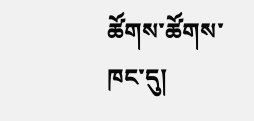ཚོགས་ཚོགས་ཁང་དུ།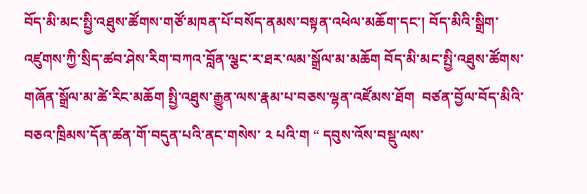བོད་མི་མང་སྤྱི་འཐུས་ཚོགས་གཙོ་མཁན་པོ་བསོད་ནམས་བསྟན་འཕེལ་མཆོག་དང་། བོད་མིའི་སྒྲིག་འཛུགས་ཀྱི་སྲིད་ཚབ་ཤེས་རིག་བཀའ་བློན་ལྕང་ར་ཐར་ལམ་སྒྲོལ་མ་མཆོག བོད་མི་མང་སྤྱི་འཐུས་ཚོགས་གཞོན་སྒྲོལ་མ་ཚེ་རིང་མཆོག སྤྱི་འཐུས་རྒྱུན་ལས་རྣམ་པ་བཅས་ལྷན་འཛོམས་ཐོག  བཙན་བྱོལ་བོད་མིའི་བཅའ་ཁྲིམས་དོན་ཚན་གོ་བདུན་པའི་ནང་གསེས་ ༢ པའི་ག “ དབུས་འོས་བསྡུ་ལས་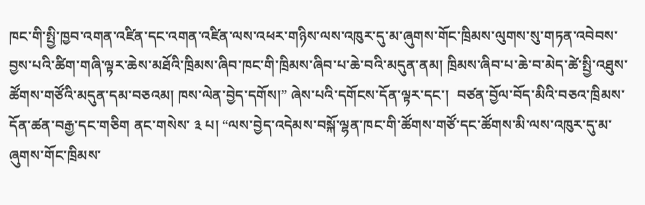ཁང་གི་སྤྱི་ཁྱབ་འགན་འཛིན་དང་འགན་འཛིན་ལས་འཕར་གཉིས་ལས་འཁུར་དུ་མ་ཞུགས་གོང་ཁྲིམས་ལུགས་སུ་གཏན་འབེབས་བྱས་པའི་ཚིག་གཞི་ལྟར་ཆེས་མཐོའི་ཁྲིམས་ཞིབ་ཁང་གི་ཁྲིམས་ཞིབ་པ་ཆེ་བའི་མདུན་ནམ། ཁྲིམས་ཞིབ་པ་ཆེ་བ་མེད་ཚེ་སྤྱི་འཐུས་ཚོགས་གཙོའི་མདུན་དམ་བཅའམ། ཁས་ལེན་བྱེད་དགོས།” ཞེས་པའི་དགོངས་དོན་ལྟར་དང་།  བཙན་བྱོལ་བོད་མིའི་བཅའ་ཁྲིམས་དོན་ཚན་བརྒྱ་དང་གཅིག ནང་གསེས་ ༣ པ། “ལས་བྱེད་འདེམས་བསྐོ་ལྷན་ཁང་གི་ཚོགས་གཙོ་དང་ཚོགས་མི་ལས་འཁུར་དུ་མ་ཞུགས་གོང་ཁྲིམས་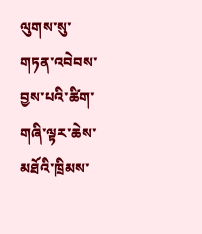ལུགས་སུ་གཏན་འབེབས་བྱས་པའི་ཚིག་གཞི་ལྟར་ཆེས་མཐོའི་ཁྲིམས་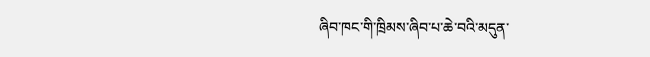ཞིབ་ཁང་གི་ཁྲིམས་ཞིབ་པ་ཆེ་བའི་མདུན་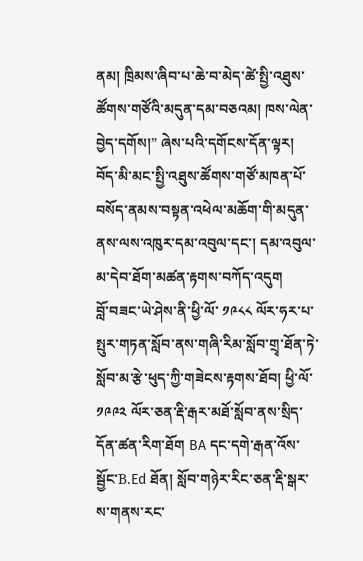ནམ། ཁྲིམས་ཞིབ་པ་ཆེ་བ་མེད་ཚེ་སྤྱི་འཐུས་ཚོགས་གཙོའི་མདུན་དམ་བཅའམ། ཁས་ལེན་བྱེད་དགོས།” ཞེས་པའི་དགོངས་དོན་ལྟར། བོད་མི་མང་སྤྱི་འཐུས་ཚོགས་གཙོ་མཁན་པོ་བསོད་ནམས་བསྟན་འཕེལ་མཆོག་གི་མདུན་ནས་ལས་འཁུར་དམ་འབུལ་དང་། དམ་འབུལ་མ་དེབ་ཐོག་མཚན་རྟགས་བཀོད་འདུག
བློ་བཟང་ཡེ་ཤེས་ནི་ཕྱི་ལོ་ ༡༩༨༨ ལོར་ཧར་པ་སྤུར་གཏན་སློབ་ནས་གཞི་རིམ་སློབ་གྲྭ་ཐོན་ཏེ་སློབ་མ་རྩེ་ཕུད་ཀྱི་གཟེངས་རྟགས་ཐོབ། ཕྱི་ལོ་ ༡༩༩༢ ལོར་ཅན་རྡི་རྒར་མཐོ་སློབ་ནས་སྲིད་དོན་ཚན་རིག་ཐོག BA དང་དགེ་རྒན་འོས་སྦྱོང་B.Ed ཐོན། སློབ་གཉེར་རིང་ཅན་རྡི་སྒར་ས་གནས་རང་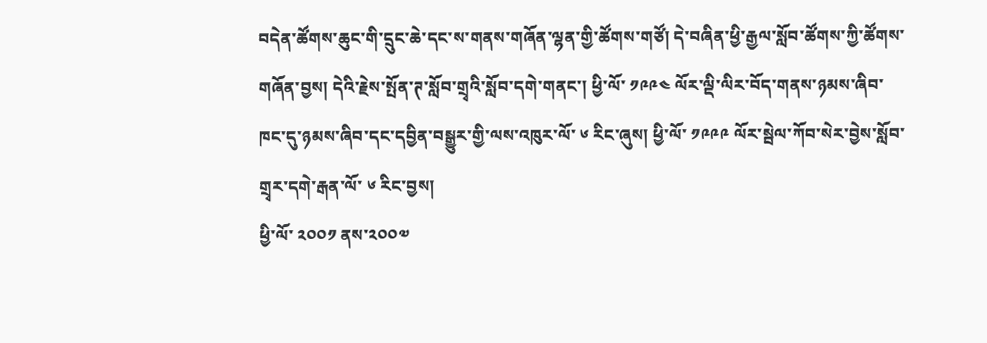བདེན་ཚོགས་ཆུང་གི་དྲུང་ཆེ་དང་ས་གནས་གཞོན་ལྷན་གྱི་ཚོགས་གཙོ། དེ་བཞིན་ཕྱི་རྒྱལ་སློབ་ཚོགས་ཀྱི་ཚོགས་གཞོན་བྱས། དེའི་རྗེས་སྤོན་ཊ་སློབ་གྲྭའི་སློབ་དགེ་གནང་། ཕྱི་ལོ་ ༡༩༩༤ ལོར་ལྡི་ལིར་བོད་གནས་ཉམས་ཞིབ་ཁང་དུ་ཉམས་ཞིབ་དང་དབྱིན་བསྒྱུར་གྱི་ལས་འཁུར་ལོ་ ༦ རིང་ཞུས། ཕྱི་ལོ་ ༡༩༩༩ ལོར་སྦེལ་ཀོབ་སེར་བྱེས་སློབ་གྲྭར་དགེ་རྒན་ལོ་ ༦ རིང་བྱས།
ཕྱི་ལོ་ ༢༠༠༡ ནས་༢༠༠༧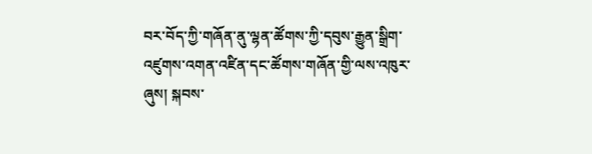བར་བོད་ཀྱི་གཞོན་ནུ་ལྷན་ཚོགས་ཀྱི་དབུས་རྒྱུན་སྒྲིག་འཛུགས་འགན་འཛིན་དང་ཚོགས་གཞོན་གྱི་ལས་འཁུར་ཞུས། སྐབས་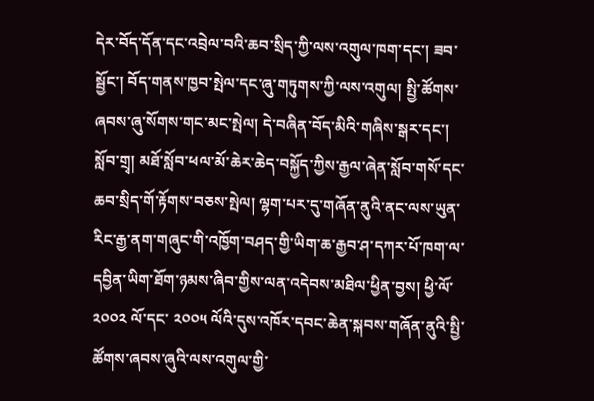དེར་བོད་དོན་དང་འབྲེལ་བའི་ཆབ་སྲིད་ཀྱི་ལས་འགུལ་ཁག་དང་། ཟབ་སྦྱོང་། བོད་གནས་ཁྱབ་སྤེལ་དང་ཞུ་གཏུགས་ཀྱི་ལས་འགུལ། སྤྱི་ཚོགས་ཞབས་ཞུ་སོགས་གང་མང་སྤེལ། དེ་བཞིན་བོད་མིའི་གཞིས་སྒར་དང་། སློབ་གྲྭ། མཐོ་སློབ་ཕལ་མོ་ཆེར་ཆེད་བསྐྱོད་ཀྱིས་རྒྱལ་ཞེན་སློབ་གསོ་དང་ཆབ་སྲིད་གོ་རྟོགས་བཅས་སྤེལ། ལྷག་པར་དུ་གཞོན་ནུའི་ནང་ལས་ཡུན་རིང་རྒྱ་ནག་གཞུང་གི་འཁྱོག་བཤད་གྱི་ཡིག་ཆ་རྒྱབ་ཤ་དཀར་པོ་ཁག་ལ་དབྱིན་ཡིག་ཐོག་ཉམས་ཞིབ་གྱིས་ལན་འདེབས་མཐིལ་ཕྱིན་བྱས། ཕྱི་ལོ་ ༢༠༠༢ ལོ་དང་ ༢༠༠༥ ལོའི་དུས་འཁོར་དབང་ཆེན་སྐབས་གཞོན་ནུའི་སྤྱི་ཚོགས་ཞབས་ཞུའི་ལས་འགུལ་གྱི་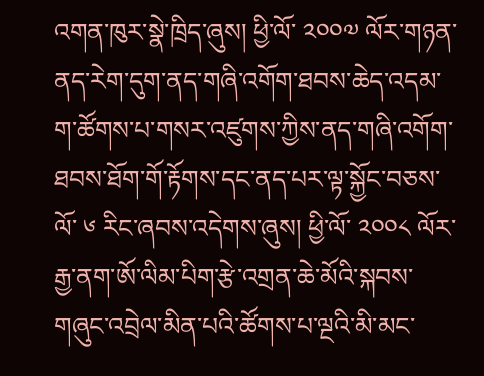འགན་ཁུར་སྣེ་ཁྲིད་ཞུས། ཕྱི་ལོ་ ༢༠༠༧ ལོར་གཉན་ནད་རེག་དུག་ནད་གཞི་འགོག་ཐབས་ཆེད་འདམ་ག་ཚོགས་པ་གསར་འཛུགས་ཀྱིས་ནད་གཞི་འགོག་ཐབས་ཐོག་གོ་རྟོགས་དང་ནད་པར་ལྟ་སྐྱོང་བཅས་ལོ་ ༦ རིང་ཞབས་འདེགས་ཞུས། ཕྱི་ལོ་ ༢༠༠༨ ལོར་རྒྱ་ནག་ཨོ་ལིམ་པིག་རྩེ་འགྲན་ཆེ་མོའི་སྐབས་གཞུང་འབྲེལ་མིན་པའི་ཚོགས་པ་ལྔའི་མི་མང་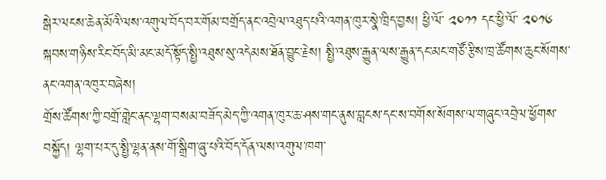སྒེར་ལངས་ཆེན་མོའི་ལས་འགུལ་བོད་བར་གོམ་བགྲོད་ནང་འབྲེལ་འཐུད་པའི་འགན་ཁུར་སྣེ་ཁྲིད་བྱས། ཕྱི་ལོ་ ༢༠༡༡ དང་ཕྱི་ལོ་ ༢༠༡༦ སྐབས་གཉིས་རིང་བོད་མི་མང་མདོ་སྟོད་སྤྱི་འཐུས་སུ་འདེམས་ཐོན་བྱུང་རྗེས། སྤྱི་འཐུས་རྒྱུན་ལས་རྒྱུན་དང་མང་གཙོ་རྩིས་ཁྲ་ཚོགས་ཆུང་སོགས་ནང་འགན་འཁུར་བཞེས།
གྲོས་ཚོགས་ཀྱི་བགྲོ་གླེང་ནང་ལྷག་བསམ་བཟོད་མེད་ཀྱི་འགན་ཁུར་ཆ་ཤས་གང་ནུས་བླངས་དང་ས་བགོས་སོགས་ལ་གཞུང་འབྲེལ་ཕྱོགས་བསྐྱོད། ལྷག་པར་དུ་སྤྱི་ལྷན་ནས་གོ་སྒྲིག་ཞུ་པའི་བོད་དོན་ལས་འགུལ་ཁག་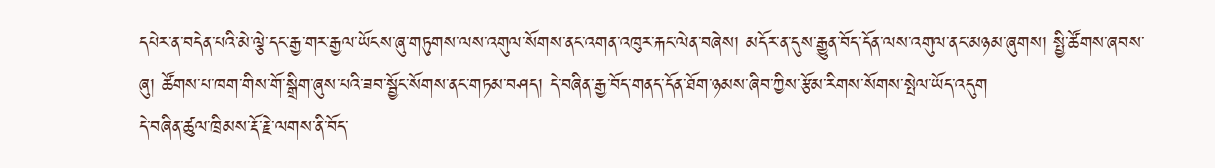དཔེར་ན་བདེན་པའི་མེ་ལྕེ་དང་རྒྱ་གར་རྒྱལ་ཡོངས་ཞུ་གཏུགས་ལས་འགུལ་སོགས་ནང་འགན་འཁུར་རྐང་ལེན་བཞེས། མདོར་ན་དུས་རྒྱུན་བོད་དོན་ལས་འགུལ་ནང་མཉམ་ཞུགས། སྤྱི་ཚོགས་ཞབས་ཞུ། ཚོགས་པ་ཁག་གིས་གོ་སྒྲིག་ཞུས་པའི་ཟབ་སྦྱོང་སོགས་ནང་གཏམ་བཤད། དེ་བཞིན་རྒྱ་བོད་གནད་དོན་ཐོག་ཉམས་ཞིབ་ཀྱིས་རྩོམ་རིགས་སོགས་སྤེལ་ཡོད་འདུག
དེ་བཞིན་ཚུལ་ཁྲིམས་རྡོ་རྗེ་ལགས་ནི་བོད་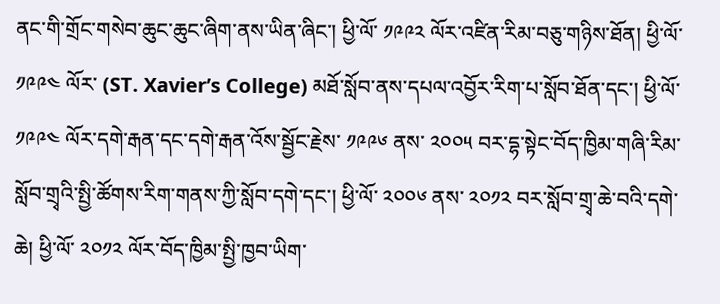ནང་གི་གྲོང་གསེབ་ཆུང་ཆུང་ཞིག་ནས་ཡིན་ཞིང་། ཕྱི་ལོ་ ༡༩༩༢ ལོར་འཛིན་རིམ་བཅུ་གཉིས་ཐོན། ཕྱི་ལོ་ ༡༩༩༤ ལོར་ (ST. Xavier’s College) མཐོ་སློབ་ནས་དཔལ་འབྱོར་རིག་པ་སློབ་ཐོན་དང་། ཕྱི་ལོ་ ༡༩༩༤ ལོར་དགེ་རྒན་དང་དགེ་རྒན་འོས་སྦྱོང་རྗེས་ ༡༩༩༦ ནས་ ༢༠༠༥ བར་དྷ་སྟེང་བོད་ཁྱིམ་གཞི་རིམ་སློབ་གྲྭའི་སྤྱི་ཚོགས་རིག་གནས་ཀྱི་སློབ་དགེ་དང་། ཕྱི་ལོ་ ༢༠༠༦ ནས་ ༢༠༡༢ བར་སློབ་གྲྭ་ཆེ་བའི་དགེ་ཆེ། ཕྱི་ལོ་ ༢༠༡༢ ལོར་བོད་ཁྱིམ་སྤྱི་ཁྱབ་ཡིག་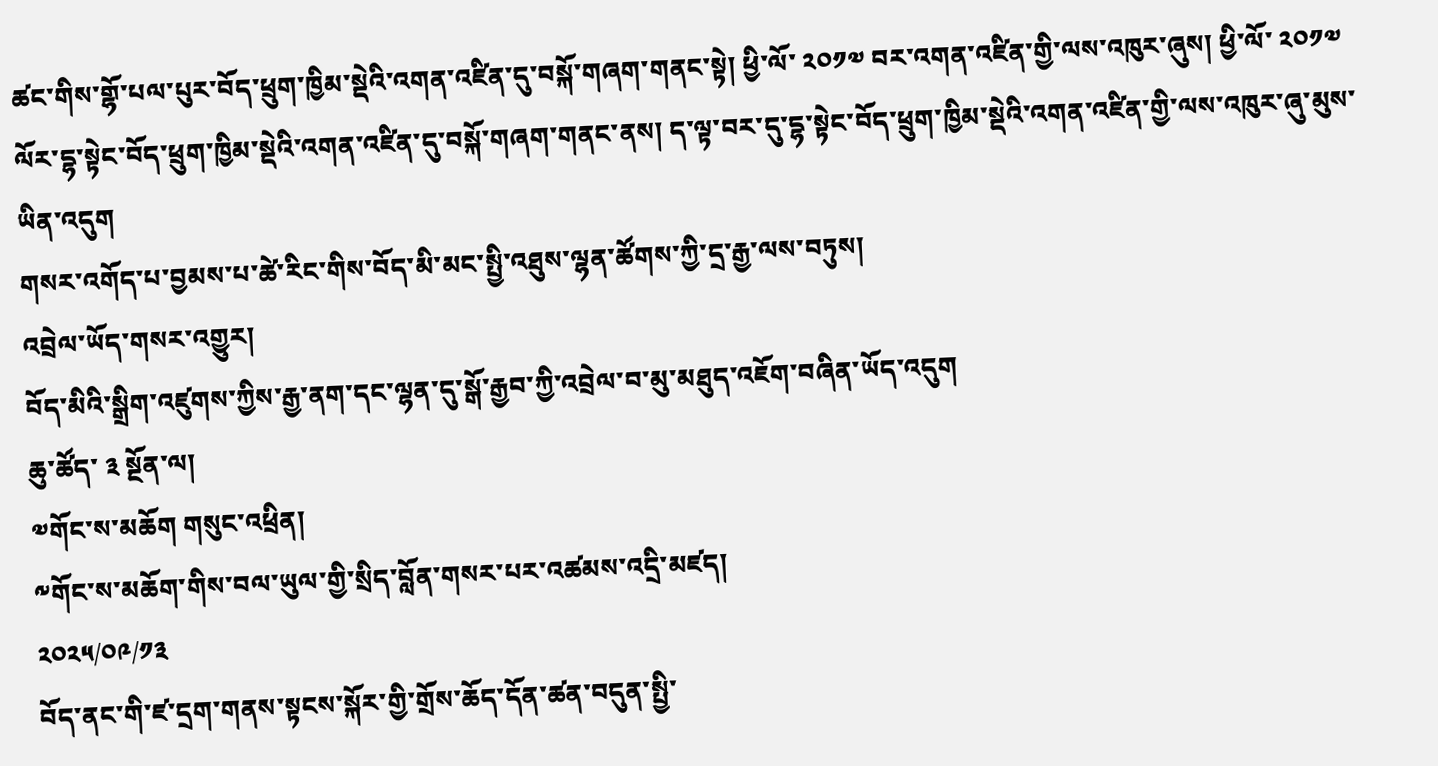ཚང་གིས་གྷོ་པལ་པུར་བོད་ཕྲུག་ཁྱིམ་སྡེའི་འགན་འཛིན་དུ་བསྐོ་གཞག་གནང་སྟེ། ཕྱི་ལོ་ ༢༠༡༧ བར་འགན་འཛིན་གྱི་ལས་འཁུར་ཞུས། ཕྱི་ལོ་ ༢༠༡༧ ལོར་དྷ་སྟེང་བོད་ཕྲུག་ཁྱིམ་སྡེའི་འགན་འཛིན་དུ་བསྐོ་གཞག་གནང་ནས། ད་ལྟ་བར་དུ་དྷ་སྟེང་བོད་ཕྲུག་ཁྱིམ་སྡེའི་འགན་འཛིན་གྱི་ལས་འཁུར་ཞུ་མུས་ཡིན་འདུག
གསར་འགོད་པ་བྱམས་པ་ཚེ་རིང་གིས་བོད་མི་མང་སྤྱི་འཐུས་ལྷན་ཚོགས་ཀྱི་དྲ་རྒྱ་ལས་བཏུས།
འབྲེལ་ཡོད་གསར་འགྱུར།
བོད་མིའི་སྒྲིག་འཛུགས་ཀྱིས་རྒྱ་ནག་དང་ལྷན་དུ་སྒོ་རྒྱབ་ཀྱི་འབྲེལ་བ་མུ་མཐུད་འཇོག་བཞིན་ཡོད་འདུག
ཆུ་ཚོད་ ༣ སྔོན་ལ།
༧གོང་ས་མཆོག གསུང་འཕྲིན།
༸གོང་ས་མཆོག་གིས་བལ་ཡུལ་གྱི་སྲིད་བློན་གསར་པར་འཚམས་འདྲི་མཛད།
༢༠༢༥/༠༩/༡༣
བོད་ནང་གི་ཛ་དྲག་གནས་སྟངས་སྐོར་གྱི་གྲོས་ཆོད་དོན་ཚན་བདུན་སྤྱི་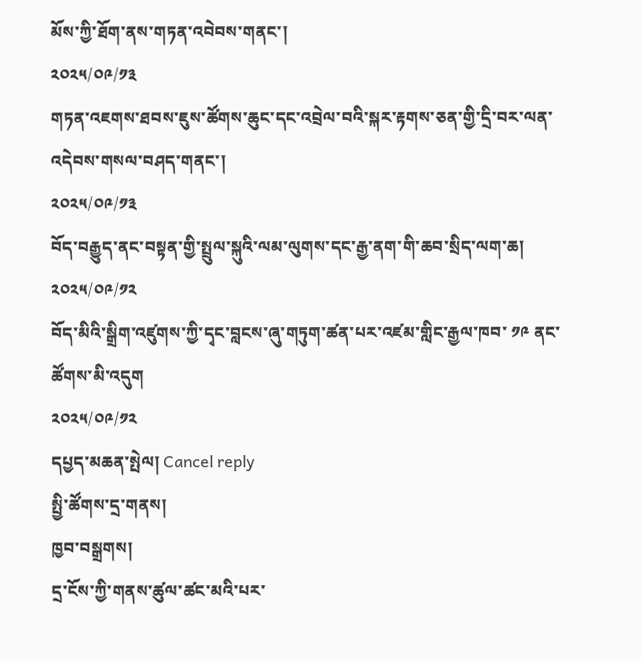མོས་ཀྱི་ཐོག་ནས་གཏན་འབེབས་གནང་།
༢༠༢༥/༠༩/༡༣
གཏན་འཇགས་ཐབས་ཇུས་ཚོགས་ཆུང་དང་འབྲེལ་བའི་སྐར་རྟགས་ཅན་གྱི་དྲི་བར་ལན་འདེབས་གསལ་བཤད་གནང་།
༢༠༢༥/༠༩/༡༣
བོད་བརྒྱུད་ནང་བསྟན་གྱི་སྤྲུལ་སྐུའི་ལམ་ལུགས་དང་རྒྱ་ནག་གི་ཆབ་སྲིད་ལག་ཆ།
༢༠༢༥/༠༩/༡༢
བོད་མིའི་སྒྲིག་འཛུགས་ཀྱི་དྭང་བླངས་ཞུ་གཏུག་ཚན་པར་འཛམ་གླིང་རྒྱལ་ཁབ་ ༡༩ ནང་ཚོགས་མི་འདུག
༢༠༢༥/༠༩/༡༢
དཔྱད་མཆན་སྤེལ། Cancel reply
སྤྱི་ཚོགས་དྲ་གནས།
ཁྱབ་བསྒྲགས།
དྲ་ངོས་ཀྱི་གནས་ཚུལ་ཚང་མའི་པར་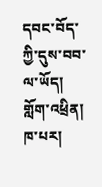དབང་བོད་ཀྱི་དུས་བབ་ལ་ཡོད།
གློག་འཕྲིན།
ཁ་པར།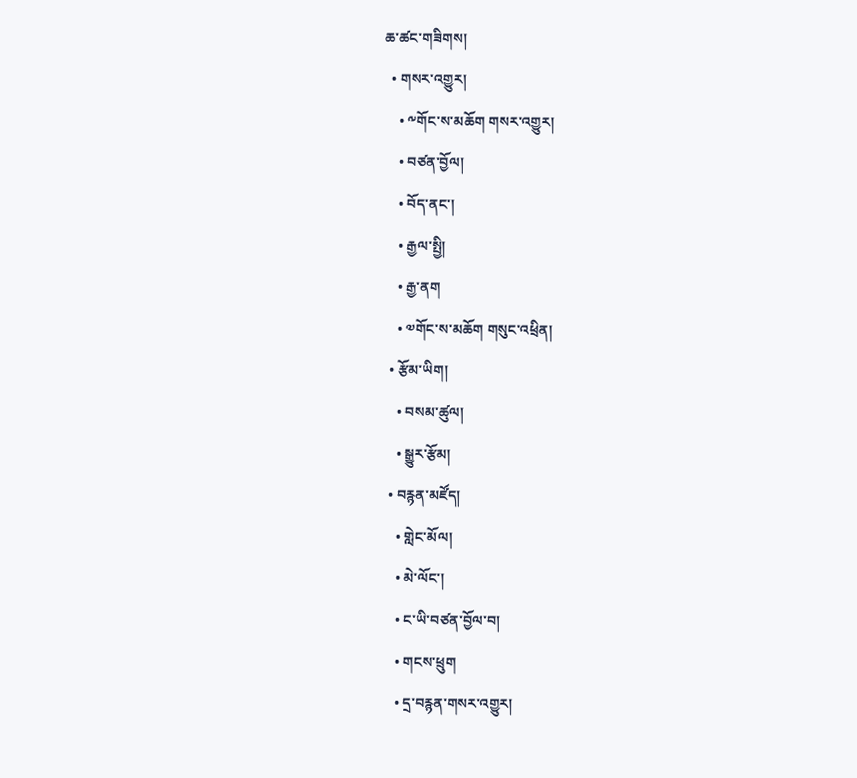ཆ་ཚང་གཟིགས།
  • གསར་འགྱུར།
    • ༸གོང་ས་མཆོག གསར་འགྱུར།
    • བཙན་བྱོལ།
    • བོད་ནང་།
    • རྒྱལ་སྤྱི།
    • རྒྱ་ནག
    • ༧གོང་ས་མཆོག གསུང་འཕྲིན།
  • རྩོམ་ཡིག།
    • བསམ་ཚུལ།
    • སྒྱུར་རྩོམ།
  • བརྙན་མཛོད།
    • གླེང་མོལ།
    • མེ་ལོང་།
    • ང་ཡི་བཙན་བྱོལ་བ།
    • གངས་ཕྲུག
    • དྲ་བརྙན་གསར་འགྱུར།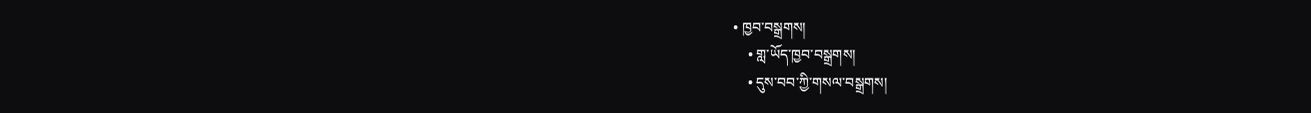• ཁྱབ་བསྒྲགས།
    • གླ་ཡོད་ཁྱབ་བསྒྲགས།
    • དུས་བབ་ཀྱི་གསལ་བསྒྲགས།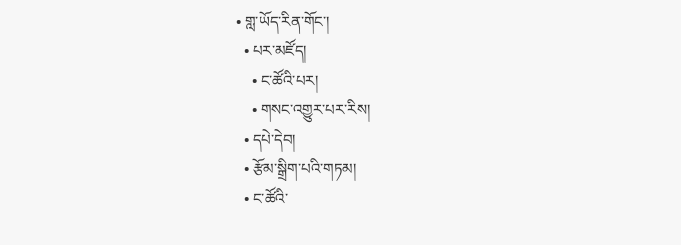• གླ་ཡོད་རིན་གོང་།
  • པར་མཛོད།
    • ང་ཚོའི་པར།
    • གསང་འགྱུར་པར་རིས།
  • དཔེ་དེབ།
  • རྩོམ་སྒྲིག་པའི་གཏམ།
  • ང་ཚོའི་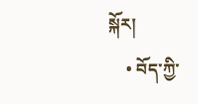སྐོར།
    • བོད་ཀྱི་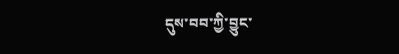དུས་བབ་ཀྱི་བྱུང་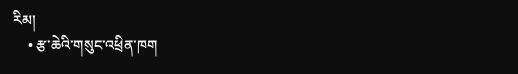རིམ།
    • རྩ་ཆེའི་གསུང་འཕྲིན་ཁག